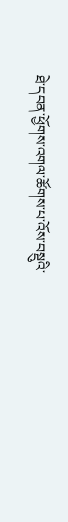ཐེ་དབན་ཕྱོགས་འགལ་ཚོགས་པ་འོས་བསྡུའི་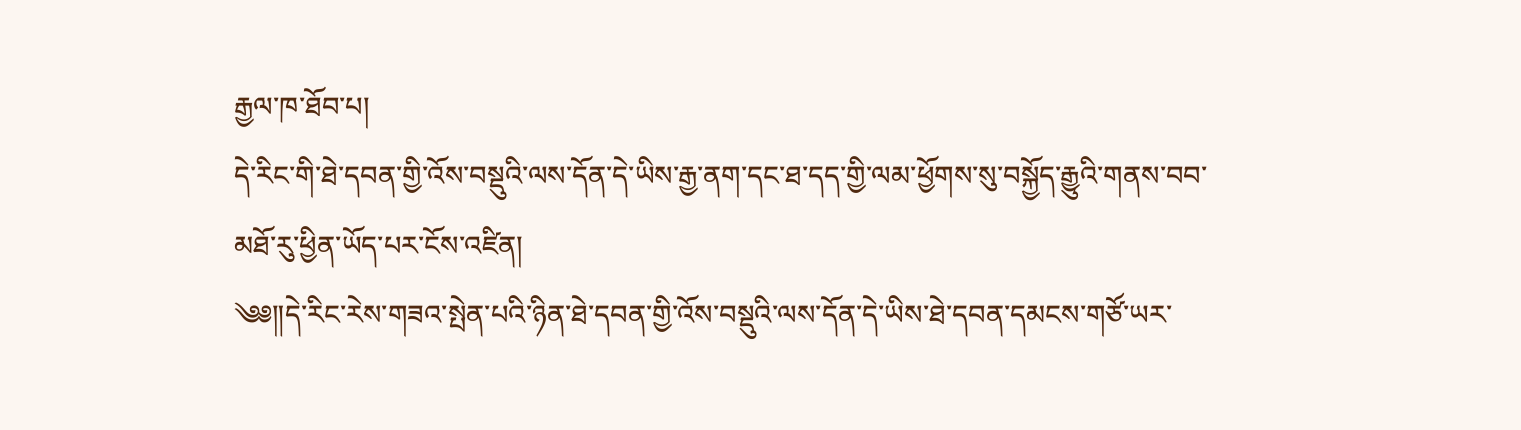རྒྱལ་ཁ་ཐོབ་པ།
དེ་རིང་གི་ཐེ་དབན་གྱི་འོས་བསྡུའི་ལས་དོན་དེ་ཡིས་རྒྱ་ནག་དང་ཐ་དད་གྱི་ལམ་ཕྱོགས་སུ་བསྐྱོད་རྒྱུའི་གནས་བབ་མཐོ་རུ་ཕྱིན་ཡོད་པར་ངོས་འཛིན།
༄༅༎དེ་རིང་རེས་གཟའ་སྤེན་པའི་ཉིན་ཐེ་དབན་གྱི་འོས་བསྡུའི་ལས་དོན་དེ་ཡིས་ཐེ་དབན་དམངས་གཙོ་ཡར་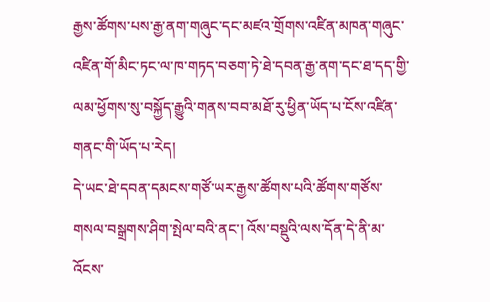རྒྱས་ཚོགས་པས་རྒྱ་ནག་གཞུང་དང་མཛའ་གྲོགས་འཛིན་མཁན་གཞུང་འཛིན་གོ་མིང་ཏང་ལ་ཁ་གཏད་བཅག་ཏེ་ཐེ་དབན་རྒྱ་ནག་དང་ཐ་དད་གྱི་ལམ་ཕྱོགས་སུ་བསྐྱོད་རྒྱུའི་གནས་བབ་མཐོ་རུ་ཕྱིན་ཡོད་པ་ངོས་འཛིན་གནང་གི་ཡོད་པ་རེད།
དེ་ཡང་ཐེ་དབན་དམངས་གཙོ་ཡར་རྒྱས་ཚོགས་པའི་ཚོགས་གཙོས་གསལ་བསྒྲགས་ཤིག་སྤེལ་བའི་ནང་། འོས་བསྡུའི་ལས་དོན་དེ་ནི་མ་འོངས་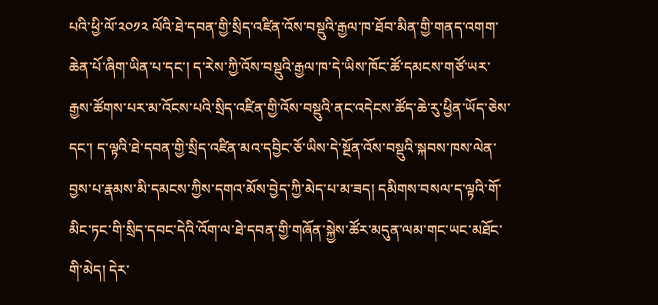པའི་ཕྱི་ལོ་༢༠༡༢ ལོའི་ཐེ་དབན་གྱི་སྲིད་འཛིན་འོས་བསྡུའི་རྒྱལ་ཁ་ཐོབ་མིན་གྱི་གནད་འགག་ཆེན་པོ་ཞིག་ཡིན་པ་དང་། ད་རེས་ཀྱི་འོས་བསྡུའི་རྒྱལ་ཁ་དེ་ཡིས་ཁོང་ཚོ་དམངས་གཙོ་ཡར་རྒྱས་ཚོགས་པར་མ་འོངས་པའི་སྲིད་འཛིན་གྱི་འོས་བསྡུའི་ནང་འདེངས་ཚོད་ཆེ་རུ་ཕྱིན་ཡོད་ཅེས་དང་། ད་ལྟའི་ཐེ་དབན་གྱི་སྲིད་འཛིན་མའ་དབྱིང་ཅོ་ཡིས་དེ་སྔོན་འོས་བསྡུའི་སྐབས་ཁས་ལེན་བྱས་པ་རྣམས་མི་དམངས་ཀྱིས་དགའ་མོས་བྱེད་ཀྱི་མེད་པ་མ་ཟད། དམིགས་བསལ་ད་ལྟའི་གོ་མིང་ཏང་གི་སྲིད་དབང་དེའི་འོག་ལ་ཐེ་དབན་གྱི་གཞོན་སྐྱེས་ཚོར་མདུན་ལམ་གང་ཡང་མཐོང་གི་མེད། དེར་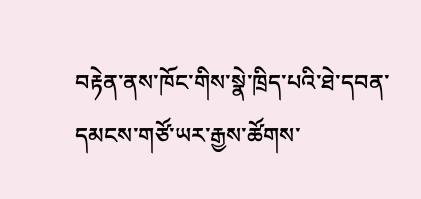བརྟེན་ནས་ཁོང་གིས་སྣེ་ཁྲིད་པའི་ཐེ་དབན་དམངས་གཙོ་ཡར་རྒྱས་ཚོགས་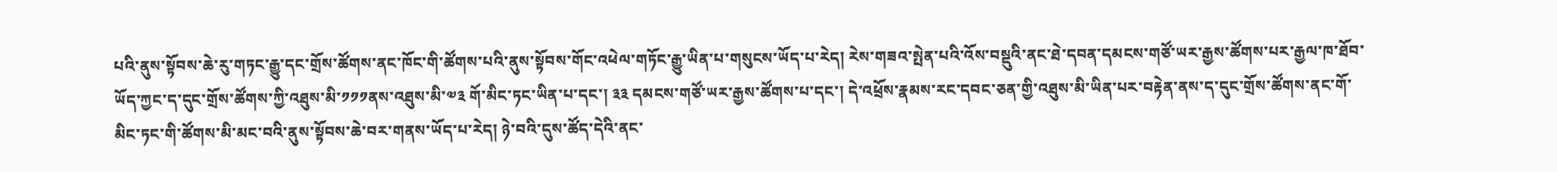པའི་ནུས་སྟོབས་ཆེ་རུ་གཏང་རྒྱུ་དང་གྲོས་ཚོགས་ནང་ཁོང་གི་ཚོགས་པའི་ནུས་སྟོབས་གོང་འཕེལ་གཏོང་རྒྱུ་ཡིན་པ་གསུངས་ཡོད་པ་རེད། རེས་གཟའ་སྤེན་པའི་འོས་བསྡུའི་ནང་ཐེ་དབན་དམངས་གཙོ་ཡར་རྒྱས་ཚོགས་པར་རྒྱལ་ཁ་ཐོབ་ཡོད་ཀྱང་ད་དུང་གྲོས་ཚོགས་ཀྱི་འཐུས་མི་༡༡༡ནས་འཐུས་མི་༧༣ གོ་མིང་ཏང་ཡིན་པ་དང་། ༣༣ དམངས་གཙོ་ཡར་རྒྱས་ཚོགས་པ་དང་། དེ་འཕྲོས་རྣམས་རང་དབང་ཅན་གྱི་འཐུས་མི་ཡིན་པར་བརྟེན་ནས་ད་དུང་གྲོས་ཚོགས་ནང་གོ་མིང་ཏང་གི་ཚོགས་མི་མང་བའི་ནུས་སྟོབས་ཆེ་བར་གནས་ཡོད་པ་རེད། ཉེ་བའི་དུས་ཚོད་དེའི་ནང་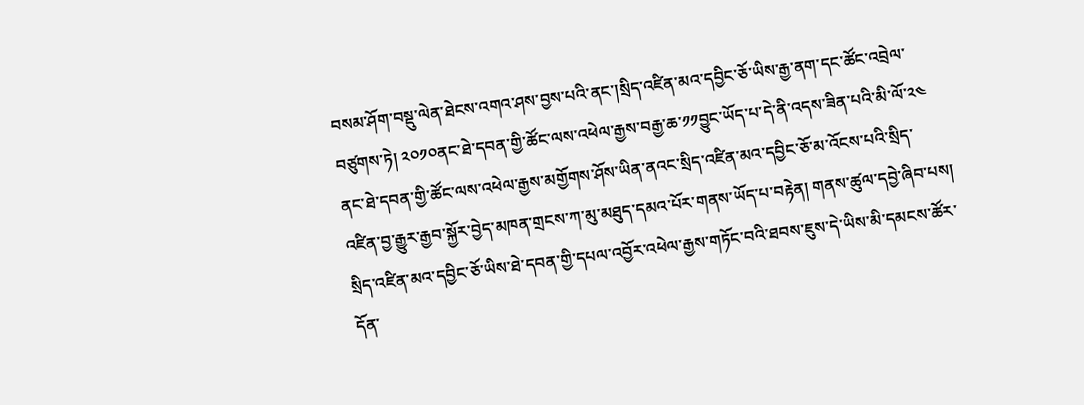བསམ་ཤོག་བསྡུ་ལེན་ཐེངས་འགའ་ཤས་བྱས་པའི་ནང་།སྲིད་འཛིན་མའ་དབྱིང་ཅོ་ཡིས་རྒྱ་ནག་དང་ཚོང་འབྲེལ་བཙུགས་ཏེ། ༢༠༡༠ནང་ཐེ་དབན་གྱི་ཚོང་ལས་འཕེལ་རྒྱས་བརྒྱ་ཆ་༡༡བྱུང་ཡོད་པ་དེ་ནི་འདས་ཟིན་པའི་མི་ལོ་༢༤ ནང་ཐེ་དབན་གྱི་ཚོང་ལས་འཕེལ་རྒྱས་མགྱོགས་ཤོས་ཡིན་ནའང་སྲིད་འཛིན་མའ་དབྱིང་ཅོ་མ་འོངས་པའི་སྲིད་འཛིན་བྱ་རྒྱུར་རྒྱབ་སྐྱོར་བྱེད་མཁན་གྲངས་ཀ་མུ་མཐུད་དམའ་པོར་གནས་ཡོད་པ་བརྟེན། གནས་ཚུལ་དབྱེ་ཞིབ་པས། སྲིད་འཛིན་མའ་དབྱིང་ཅོ་ཡིས་ཐེ་དབན་གྱི་དཔལ་འབྱོར་འཕེལ་རྒྱས་གཏོང་བའི་ཐབས་ཇུས་དེ་ཡིས་མི་དམངས་ཚོར་དོན་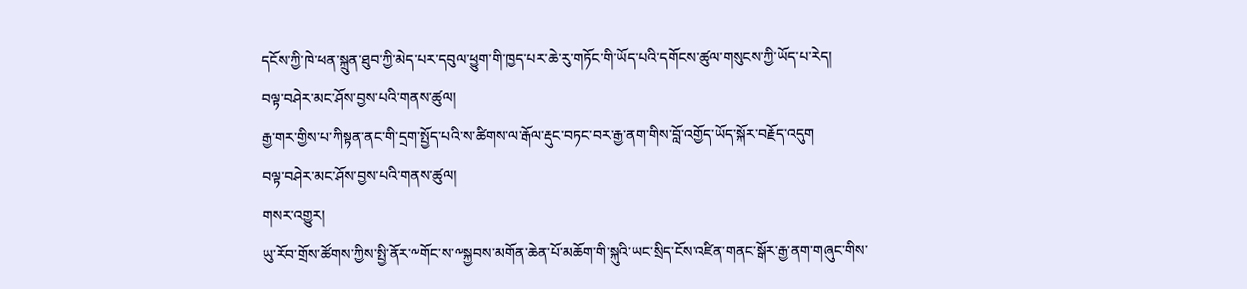དངོས་ཀྱི་ཁེ་ཕན་སྐྲུན་ཐུབ་ཀྱི་མེད་པར་དབུལ་ཕྱུག་གི་ཁྱད་པར་ཆེ་རུ་གཏོང་གི་ཡོད་པའི་དགོངས་ཚུལ་གསུངས་ཀྱི་ཡོད་པ་རེད།
བལྟ་བཤེར་མང་ཤོས་བྱས་པའི་གནས་ཚུལ།
རྒྱ་གར་གྱིས་པ་ཀིསྟན་ནང་གི་དྲག་སྤྱོད་པའི་ས་ཚིགས་ལ་རྒོལ་རྡུང་བཏང་བར་རྒྱ་ནག་གིས་བློ་འགྱོད་ཡོད་སྐོར་བརྗོད་འདུག
བལྟ་བཤེར་མང་ཤོས་བྱས་པའི་གནས་ཚུལ།
གསར་འགྱུར།
ཡུ་རོབ་གྲོས་ཚོགས་ཀྱིས་སྤྱི་ནོར་༸གོང་ས་༸སྐྱབས་མགོན་ཆེན་པོ་མཆོག་གི་སྐུའི་ཡང་སྲིད་ངོས་འཛིན་གནང་སྒོར་རྒྱ་ནག་གཞུང་གིས་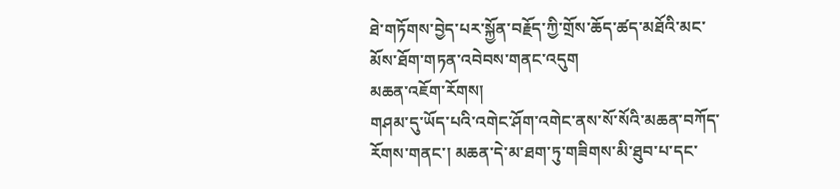ཐེ་གཏོགས་བྱེད་པར་སྐྱོན་བརྗོད་ཀྱི་གྲོས་ཆོད་ཚད་མཐོའི་མང་མོས་ཐོག་གཏན་འབེབས་གནང་འདུག
མཆན་འཇོག་རོགས།
གཤམ་དུ་ཡོད་པའི་འགེང་ཤོག་འགེང་ནས་སོ་སོའི་མཆན་བཀོད་རོགས་གནང་། མཆན་དེ་མ་ཐག་ཏུ་གཟིགས་མི་ཐུབ་པ་དང་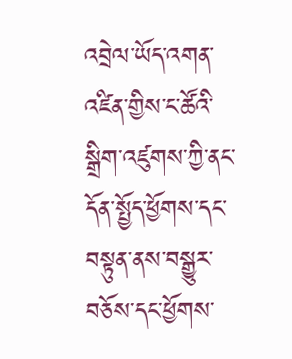འབྲེལ་ཡོད་འགན་འཛིན་གྱིས་ང་ཚོའི་སྒྲིག་འཛུགས་ཀྱི་ནང་དོན་སྤྱོད་ཕྱོགས་དང་བསྟུན་ནས་བསྒྱུར་བཅོས་དང་ཕྱོགས་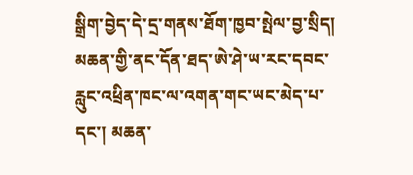སྒྲིག་བྱེད་དེ་དྲ་གནས་ཐོག་ཁྱབ་སྤེལ་བྱ་སྲིད། མཆན་གྱི་ནང་དོན་ཐད་ཨེ་ཤེ་ཡ་རང་དབང་རླུང་འཕྲིན་ཁང་ལ་འགན་གང་ཡང་མེད་པ་དང་། མཆན་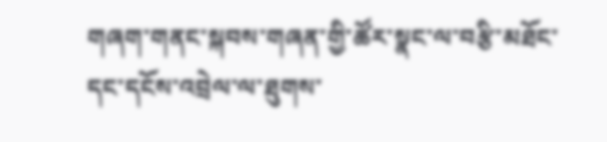གཞག་གནང་སྐབས་གཞན་གྱི་ཚོར་སྣང་ལ་བརྩི་མཐོང་དང་དངོས་འབྲེལ་ལ་ཐུགས་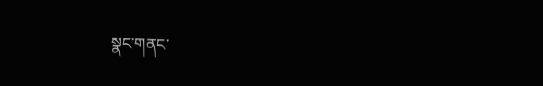སྣང་གནང་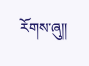རོགས་ཞུ༎